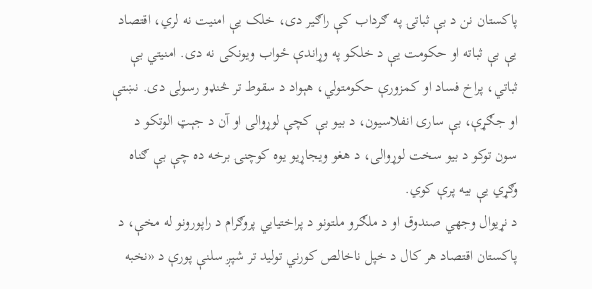پاکستان نن د بې ثباتۍ په ګرداب کې راګیر دی، خلک یې امنیت نه لري، اقتصاد یې بې ثباته او حکومت یې د خلکو په وړاندې ځواب ویونکی نه دی. امنیتي بې ثباتي، پراخ فساد او کمزورې حکومتولي، هېواد د سقوط تر څنډو رسولی دی. نښتې او جګړې، بې ساری انفلاسیون، د بیو بې کچې لوړوالی او آن د جېټ الوتکو د سون توکو د بیو سخت لوړوالی، د هغو ویجاړیو یوه کوچنۍ برخه ده چې بې ګناه وګړي یې بیه پرې کوي.
د نړیوال وجهي صندوق او د ملګرو ملتونو د پراختیايي پروګرام د راپورونو له مخې، د پاکستان اقتصاد هر کال د خپل ناخالص کورني تولید تر شپږ سلنې پورې د «نخبه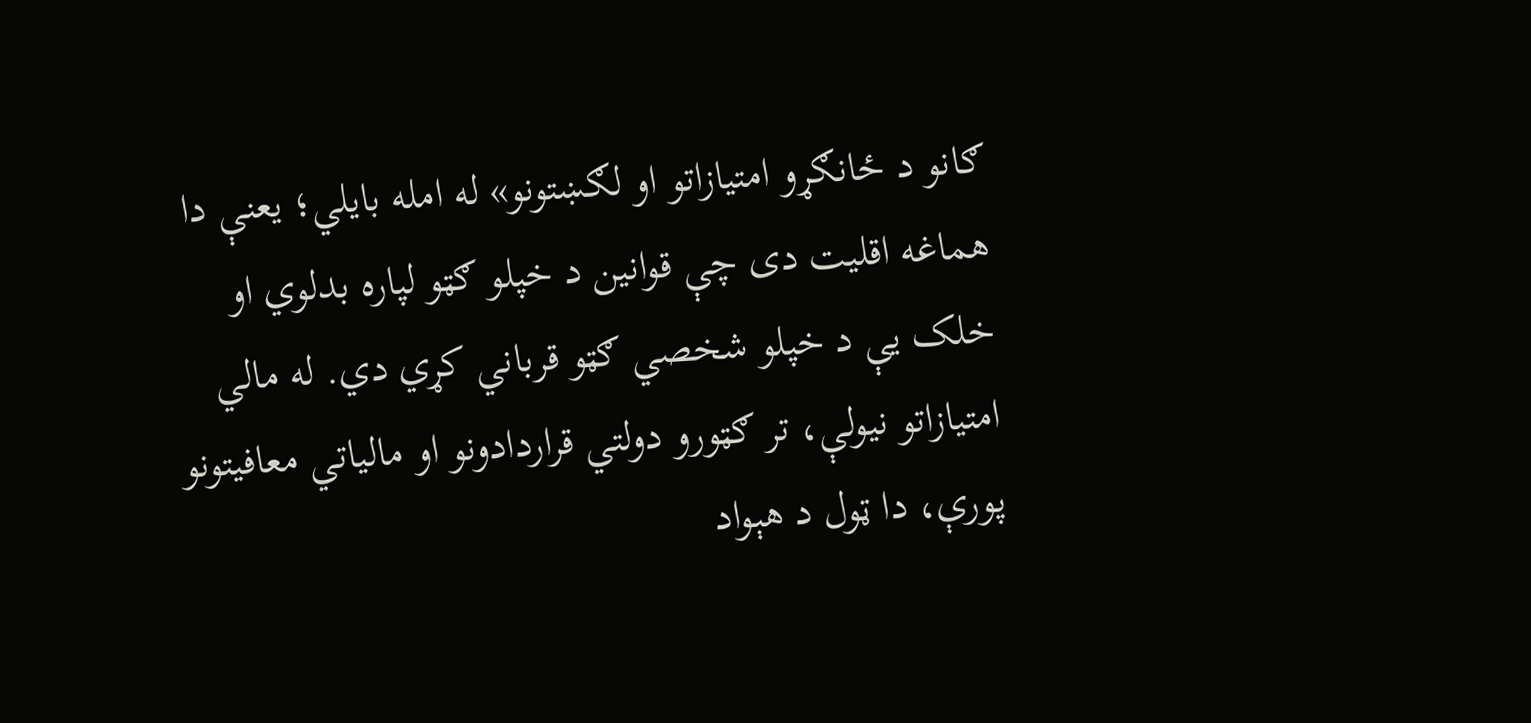ګانو د ځانګړو امتیازاتو او لګښتونو» له امله بایلي؛ یعنې دا هماغه اقلیت دی چې قوانین د خپلو ګټو لپاره بدلوي او خلک یې د خپلو شخصي ګټو قرباني کړي دي. له مالي امتیازاتو نیولې، تر ګټورو دولتي قراردادونو او مالیاتي معافیتونو پورې، دا ټول د هېواد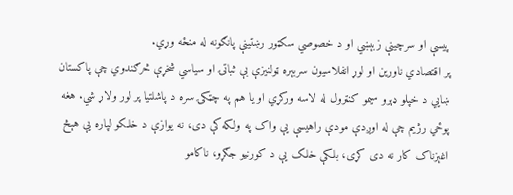پیسې او سرچینې زبېښي او د خصوصي سکټور رښتینې پانګونه له منځه وړي.
پر اقتصادي ناورین او لوړ انفلاسیون سربېره ټولنیزې بې ثباتۍ او سیاسي شخړې څرګندوي چې پاکستان ښايي د خپلو ډېرو سیمو کنټرول له لاسه ورکړي او یا هم په چټکۍ سره د پاشلتیا پر لور ولاړ شي. هغه پوځي رژیم چې له اوږدې مودې راهیسې یې واک په ولکه کې دی، نه یوازې د خلکو لپاره یې هېڅ اغېزناک کار نه دی کړی، بلکې خلک یې د کورنیو جګړو، ناکامو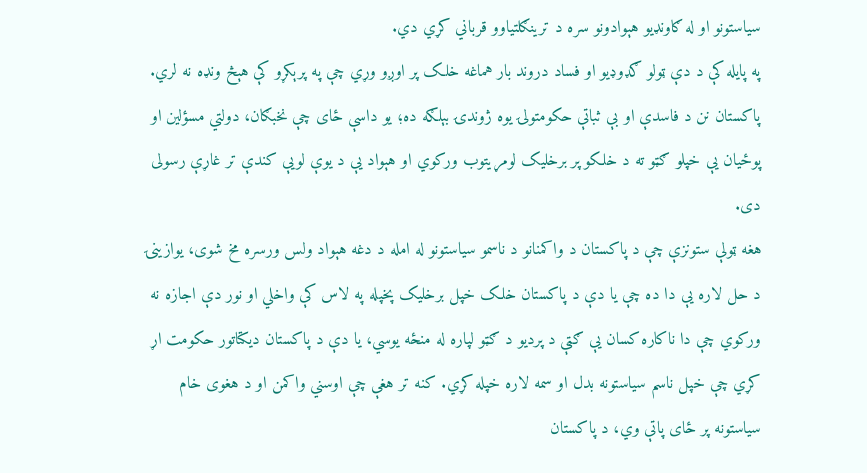سیاستونو او له ګاونډیو هېوادونو سره د ترینګلتیاوو قرباني کړي دي.
په پایله کې د دې ټولو ګډوډیو او فساد دروند بار هماغه خلک پر اوږو وړي چې په پرېکړو کې هېڅ ونډه نه لري. پاکستان نن د فاسدې او بې ثباتې حکومتولۍ یوه ژوندۍ بېلګه ده؛ یو داسې ځای چې نخبګان، دولتي مسؤلین او پوځیان یې خپلو ګټو ته د خلکو پر برخلیک لومړیتوب ورکوي او هېواد یې د یوې لویې کندې تر غاړې رسولی دی.
هغه ټولې ستونزې چې د پاکستان د واکمنانو د ناسمو سیاستونو له امله د دغه هېواد ولس ورسره مخ شوی، یوازینۍ د حل لاره یې دا ده چې یا دې د پاکستان خلک خپل برخلیک پخپله په لاس کې واخلي او نور دې اجازه نه ورکوي چې دا ناکاره کسان یې ګټې د پردیو د ګټو لپاره له منځه یوسي، یا دې د پاکستان دیکتاتور حکومت اړ کړي چې خپل ناسم سیاستونه بدل او سمه لاره خپله کړي. کنه تر هغې چې اوسني واکمن او د هغوی خام سیاستونه پر ځای پاتې وي، د پاکستان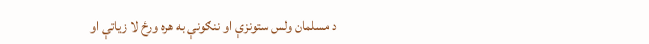د مسلمان ولس ستونزې او ننګونې به هره ورځ لا زیاتې او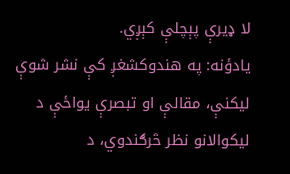لا ډیرې پېچلې کېږي.
یادؤنه: په هندوکشغږ کې نشر شوې لیکنې، مقالې او تبصرې یواځې د لیکوالانو نظر څرګندوي، د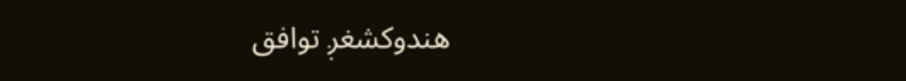هندوکشغږ توافق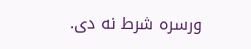ورسره شرط نه دی.